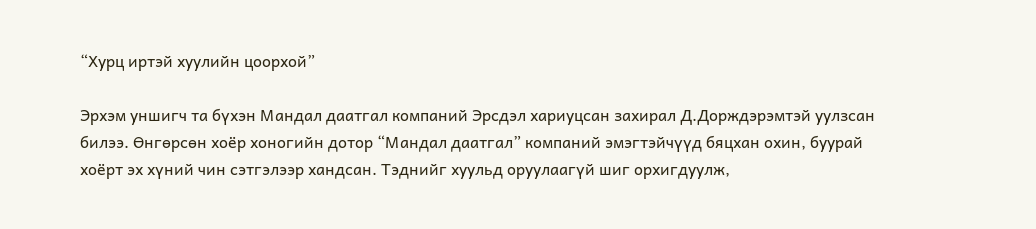“Хурц иртэй хуулийн цоорхой”

Эрхэм уншигч та бүхэн Мандал даатгал компаний Эрсдэл хариуцсан захирал Д.Дорждэрэмтэй уулзсан билээ. Өнгөрсөн хоёр хоногийн дотор “Мандал даатгал” компаний эмэгтэйчүүд бяцхан охин, буурай хоёрт эх хүний чин сэтгэлээр хандсан. Тэднийг хуульд оруулаагүй шиг орхигдуулж,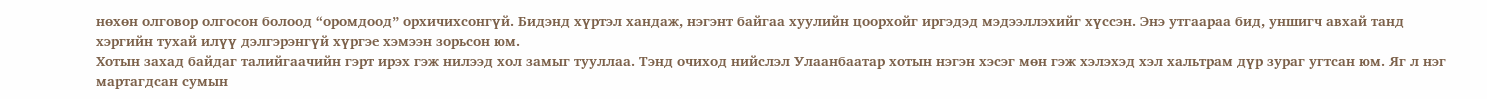нөхөн олговор олгосон болоод “оромдоод” орхичихсонгүй. Бидэнд хүртэл хандаж, нэгэнт байгаа хуулийн цоорхойг иргэдэд мэдээллэхийг хүссэн. Энэ утгаараа бид, уншигч авхай танд хэргийн тухай илүү дэлгэрэнгүй хүргэе хэмээн зорьсон юм.
Хотын захад байдаг талийгаачийн гэрт ирэх гэж нилээд хол замыг тууллаа. Тэнд очиход нийслэл Улаанбаатар хотын нэгэн хэсэг мөн гэж хэлэхэд хэл хальтрам дүр зураг угтсан юм. Яг л нэг мартагдсан сумын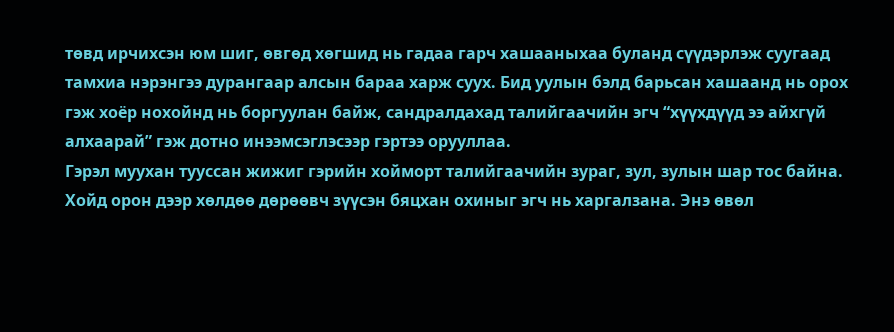төвд ирчихсэн юм шиг, өвгөд хөгшид нь гадаа гарч хашааныхаа буланд сүүдэрлэж суугаад тамхиа нэрэнгээ дурангаар алсын бараа харж суух. Бид уулын бэлд барьсан хашаанд нь орох гэж хоёр нохойнд нь боргуулан байж, сандралдахад талийгаачийн эгч “хүүхдүүд ээ айхгүй алхаарай” гэж дотно инээмсэглэсээр гэртээ орууллаа.
Гэрэл муухан тууссан жижиг гэрийн хойморт талийгаачийн зураг, зул, зулын шар тос байна. Хойд орон дээр хөлдөө дөрөөвч зүүсэн бяцхан охиныг эгч нь харгалзана. Энэ өвөл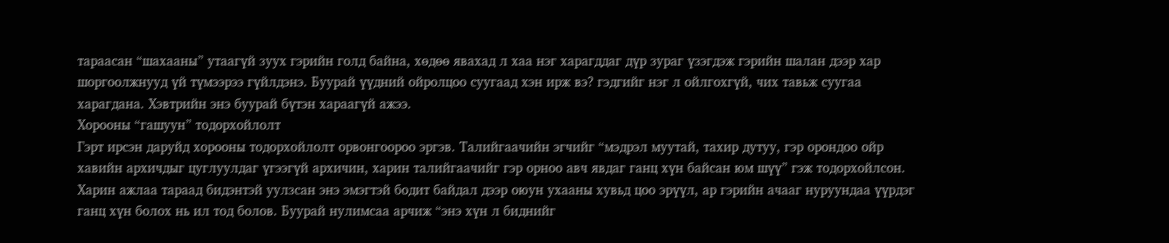тараасан “шахааны” утаагүй зуух гэрийн голд байна, хөдөө явахад л хаа нэг харагддаг дүр зураг үзэгдэж гэрийн шалан дээр хар шоргоолжнууд үй түмээрээ гүйлдэнэ. Буурай үүдний ойролцоо суугаад хэн ирж вэ? гэдгийг нэг л ойлгохгүй, чих тавьж суугаа харагдана. Хэвтрийн энэ буурай бүтэн хараагүй ажээ.
Хорооны “гашуун” тодорхойлолт
Гэрт ирсэн даруйд хорооны тодорхойлолт орвонгоороо эргэв. Талийгаачийн эгчийг “мэдрэл муутай, тахир дутуу, гэр орондоо ойр хавийн архичдыг цуглуулдаг үгээгүй архичин, харин талийгаачийг гэр орноо авч явдаг ганц хүн байсан юм шүү” гэж тодорхойлсон. Харин ажлаа тараад бидэнтэй уулзсан энэ эмэгтэй бодит байдал дээр оюун ухааны хувьд цоо эрүүл, ар гэрийн ачааг нуруундаа үүрдэг ганц хүн болох нь ил тод болов. Буурай нулимсаа арчиж “энэ хүн л биднийг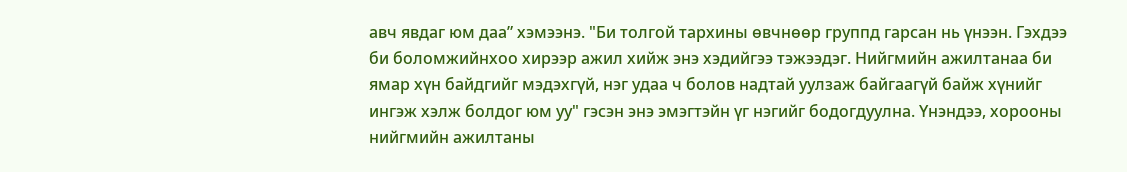авч явдаг юм даа” хэмээнэ. "Би толгой тархины өвчнөөр группд гарсан нь үнээн. Гэхдээ би боломжийнхоо хирээр ажил хийж энэ хэдийгээ тэжээдэг. Нийгмийн ажилтанаа би ямар хүн байдгийг мэдэхгүй, нэг удаа ч болов надтай уулзаж байгаагүй байж хүнийг ингэж хэлж болдог юм уу" гэсэн энэ эмэгтэйн үг нэгийг бодогдуулна. Үнэндээ, хорооны нийгмийн ажилтаны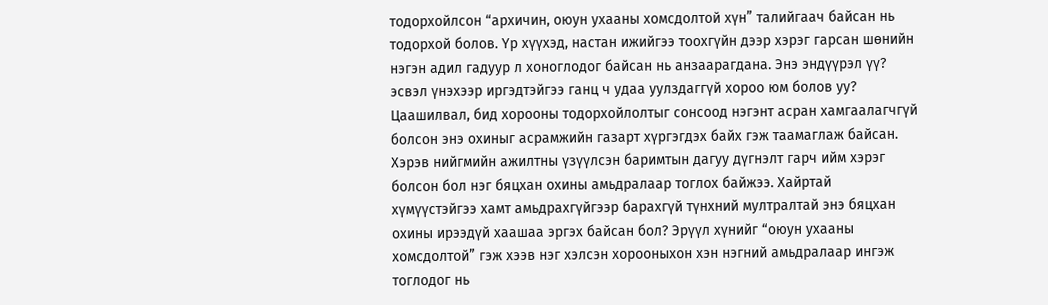тодорхойлсон “архичин, оюун ухааны хомсдолтой хүн” талийгаач байсан нь тодорхой болов. Үр хүүхэд, настан ижийгээ тоохгүйн дээр хэрэг гарсан шөнийн нэгэн адил гадуур л хоноглодог байсан нь анзаарагдана. Энэ эндүүрэл үү? эсвэл үнэхээр иргэдтэйгээ ганц ч удаа уулздаггүй хороо юм болов уу?
Цаашилвал, бид хорооны тодорхойлолтыг сонсоод нэгэнт асран хамгаалагчгүй болсон энэ охиныг асрамжийн газарт хүргэгдэх байх гэж таамаглаж байсан. Хэрэв нийгмийн ажилтны үзүүлсэн баримтын дагуу дүгнэлт гарч ийм хэрэг болсон бол нэг бяцхан охины амьдралаар тоглох байжээ. Хайртай хүмүүстэйгээ хамт амьдрахгүйгээр барахгүй түнхний мултралтай энэ бяцхан охины ирээдүй хаашаа эргэх байсан бол? Эрүүл хүнийг “оюун ухааны хомсдолтой” гэж хээв нэг хэлсэн хорооныхон хэн нэгний амьдралаар ингэж тоглодог нь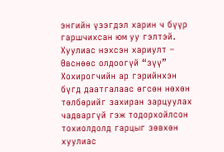энгийн үзэгдэл харин ч бүүр гаршчихсан юм уу гэлтэй.
Хуулиас нэхсэн хариулт – Өвснөөс олдоогүй “зүү”
Хохирогчийн ар гэрийнхэн бүгд даатгалаас өгсөн нөхөн төлбөрийг захиран зарцуулах чадваргүй гэж тодорхойлсон тохиолдолд гарцыг зөвхөн хуулиас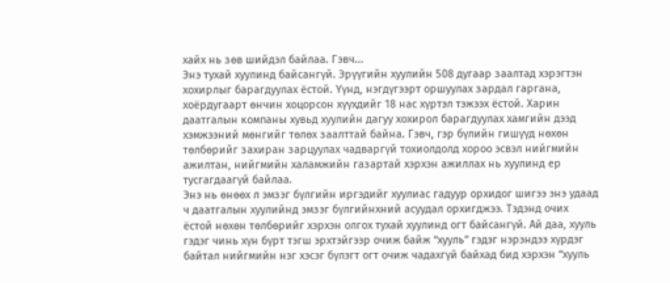хайх нь зөв шийдэл байлаа. Гэвч...
Энэ тухай хуулинд байсангүй. Эрүүгийн хуулийн 508 дугаар заалтад хэрэгтэн хохирлыг барагдуулах ёстой. Үүнд, нэгдүгээрт оршуулах зардал гаргана, хоёрдугаарт өнчин хоцорсон хүүхдийг 18 нас хүртэл тэжээх ёстой. Харин даатгалын компаны хувьд хуулийн дагуу хохирол барагдуулах хамгийн дээд хэмжээний мөнгийг төлөх заалттай байна. Гэвч, гэр бүлийн гишүүд нөхөн төлбөрийг захиран зарцуулах чадваргүй тохиолдолд хороо эсвэл нийгмийн ажилтан, нийгмийн халамжийн газартай хэрхэн ажиллах нь хуулинд ер тусгагдаагүй байлаа.
Энэ нь өнөөх л эмзэг бүлгийн иргэдийг хуулиас гадуур орхидог шигээ энэ удаад ч даатгалын хуулийнд эмзэг бүлгийнхний асуудал орхигджээ. Тэдэнд очих ёстой нөхөн төлбөрийг хэрхэн олгох тухай хуулинд огт байсангүй. Ай даа, хууль гэдэг чинь хүн бүрт тэгш эрхтэйгээр очиж байж “хууль” гэдэг нэрэндээ хүрдэг байтал нийгмийн нэг хэсэг бүлэгт огт очиж чадахгүй байхад бид хэрхэн “хууль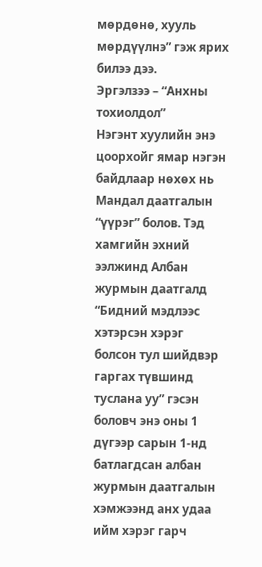мөрдөнө, хууль мөрдүүлнэ” гэж ярих билээ дээ.
Эргэлзээ – “Анхны тохиолдол”
Нэгэнт хуулийн энэ цоорхойг ямар нэгэн байдлаар нөхөх нь Мандал даатгалын “үүрэг” болов. Тэд хамгийн эхний ээлжинд Албан журмын даатгалд “Бидний мэдлээс хэтэрсэн хэрэг болсон тул шийдвэр гаргах түвшинд туслана уу” гэсэн боловч энэ оны 1 дүгээр сарын 1-нд батлагдсан албан журмын даатгалын хэмжээнд анх удаа ийм хэрэг гарч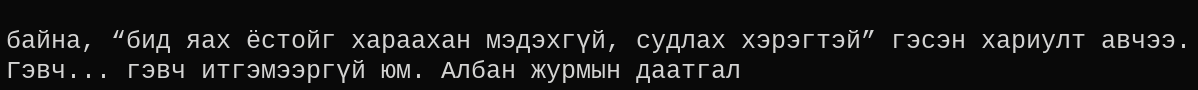байна, “бид яах ёстойг хараахан мэдэхгүй, судлах хэрэгтэй” гэсэн хариулт авчээ.
Гэвч... гэвч итгэмээргүй юм. Албан журмын даатгал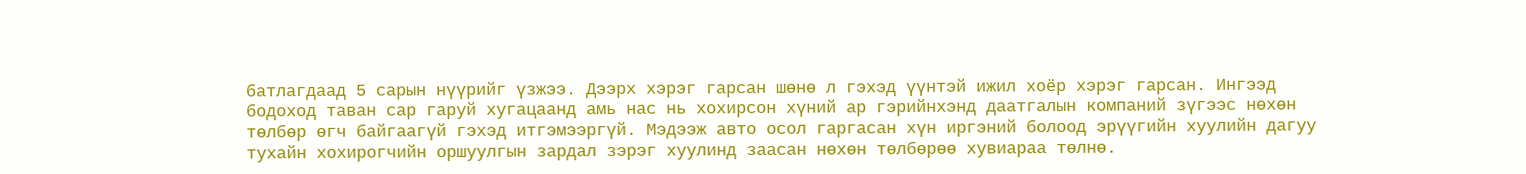батлагдаад 5 сарын нүүрийг үзжээ. Дээрх хэрэг гарсан шөнө л гэхэд үүнтэй ижил хоёр хэрэг гарсан. Ингээд бодоход таван сар гаруй хугацаанд амь нас нь хохирсон хүний ар гэрийнхэнд даатгалын компаний зүгээс нөхөн төлбөр өгч байгаагүй гэхэд итгэмээргүй. Мэдээж авто осол гаргасан хүн иргэний болоод эрүүгийн хуулийн дагуу тухайн хохирогчийн оршуулгын зардал зэрэг хуулинд заасан нөхөн төлбөрөө хувиараа төлнө.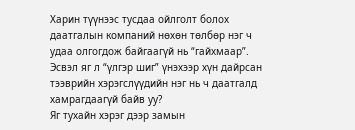Харин түүнээс тусдаа ойлголт болох даатгалын компаний нөхөн төлбөр нэг ч удаа олгогдож байгаагүй нь “гайхмаар”. Эсвэл яг л “үлгэр шиг” үнэхээр хүн дайрсан тээврийн хэрэгслүүдийн нэг нь ч даатгалд хамрагдаагүй байв уу?
Яг тухайн хэрэг дээр замын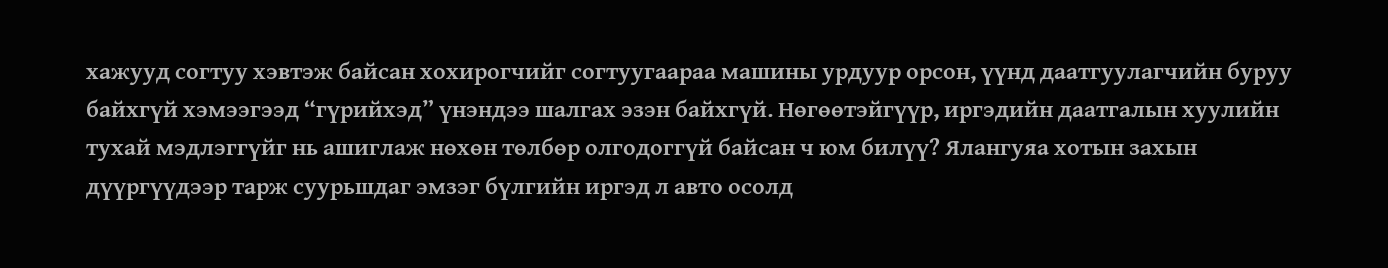хажууд согтуу хэвтэж байсан хохирогчийг согтуугаараа машины урдуур орсон, үүнд даатгуулагчийн буруу байхгүй хэмээгээд “гүрийхэд” үнэндээ шалгах эзэн байхгүй. Нөгөөтэйгүүр, иргэдийн даатгалын хуулийн тухай мэдлэггүйг нь ашиглаж нөхөн төлбөр олгодоггүй байсан ч юм билүү? Ялангуяа хотын захын дүүргүүдээр тарж суурьшдаг эмзэг бүлгийн иргэд л авто осолд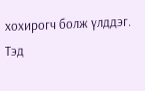хохирогч болж үлддэг.
Тэд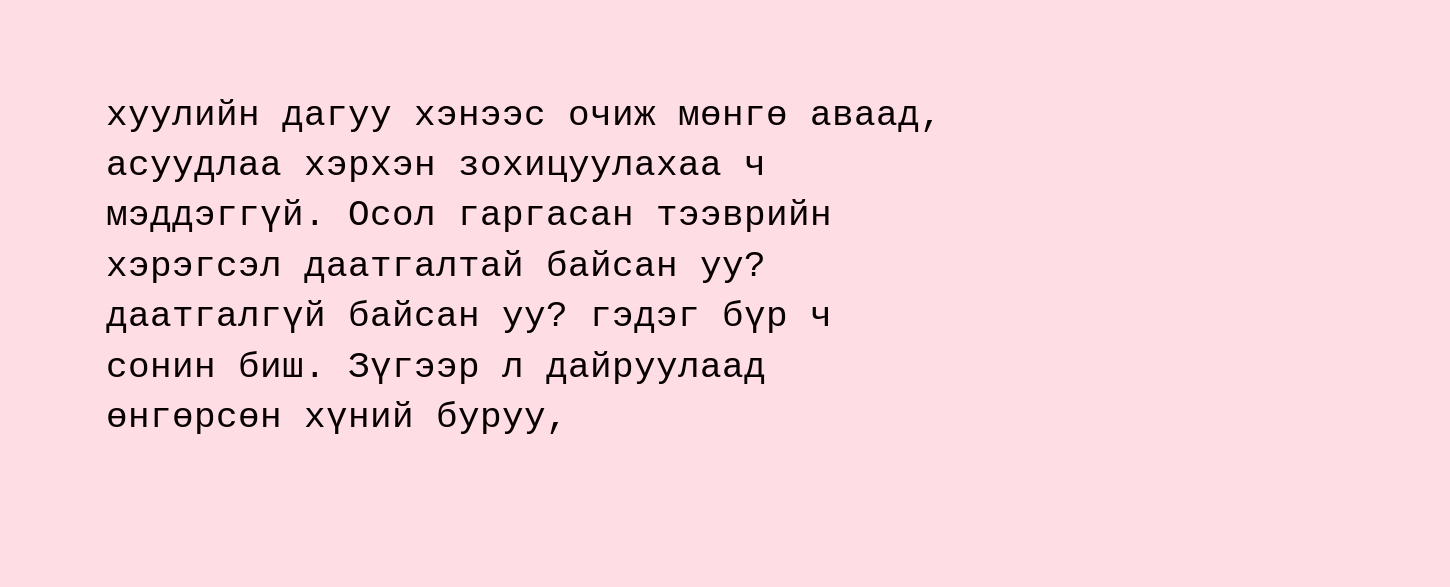хуулийн дагуу хэнээс очиж мөнгө аваад, асуудлаа хэрхэн зохицуулахаа ч мэддэггүй. Осол гаргасан тээврийн хэрэгсэл даатгалтай байсан уу? даатгалгүй байсан уу? гэдэг бүр ч сонин биш. Зүгээр л дайруулаад өнгөрсөн хүний буруу,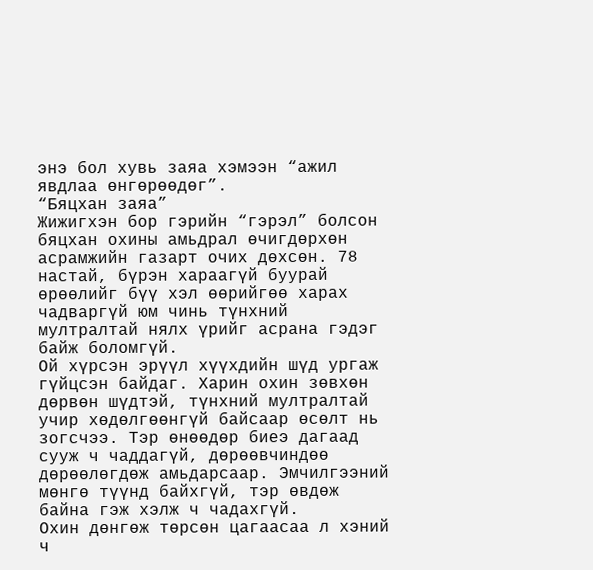энэ бол хувь заяа хэмээн “ажил явдлаа өнгөрөөдөг”.
“Бяцхан заяа”
Жижигхэн бор гэрийн “гэрэл” болсон бяцхан охины амьдрал өчигдөрхөн асрамжийн газарт очих дөхсөн. 78 настай, бүрэн хараагүй буурай өрөөлийг бүү хэл өөрийгөө харах чадваргүй юм чинь түнхний мултралтай нялх үрийг асрана гэдэг байж боломгүй.
Ой хүрсэн эрүүл хүүхдийн шүд ургаж гүйцсэн байдаг. Харин охин зөвхөн дөрвөн шүдтэй, түнхний мултралтай учир хөдөлгөөнгүй байсаар өсөлт нь зогсчээ. Тэр өнөөдөр биеэ дагаад сууж ч чаддагүй, дөрөөвчиндөө дөрөөлөгдөж амьдарсаар. Эмчилгээний мөнгө түүнд байхгүй, тэр өвдөж байна гэж хэлж ч чадахгүй.
Охин дөнгөж төрсөн цагаасаа л хэний ч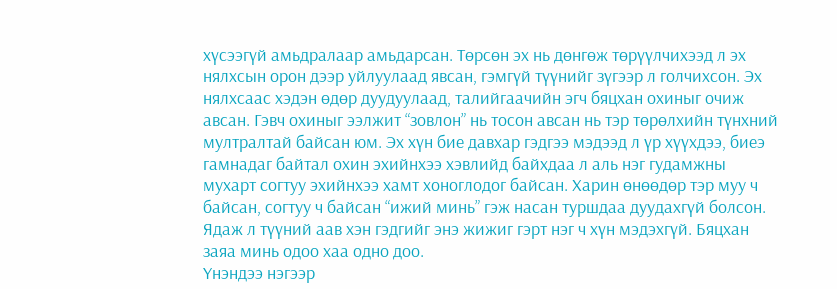хүсээгүй амьдралаар амьдарсан. Төрсөн эх нь дөнгөж төрүүлчихээд л эх нялхсын орон дээр уйлуулаад явсан, гэмгүй түүнийг зүгээр л голчихсон. Эх нялхсаас хэдэн өдөр дуудуулаад, талийгаачийн эгч бяцхан охиныг очиж авсан. Гэвч охиныг ээлжит “зовлон” нь тосон авсан нь тэр төрөлхийн түнхний мултралтай байсан юм. Эх хүн бие давхар гэдгээ мэдээд л үр хүүхдээ, биеэ гамнадаг байтал охин эхийнхээ хэвлийд байхдаа л аль нэг гудамжны мухарт согтуу эхийнхээ хамт хоноглодог байсан. Харин өнөөдөр тэр муу ч байсан, согтуу ч байсан “ижий минь” гэж насан туршдаа дуудахгүй болсон. Ядаж л түүний аав хэн гэдгийг энэ жижиг гэрт нэг ч хүн мэдэхгүй. Бяцхан заяа минь одоо хаа одно доо.
Үнэндээ нэгээр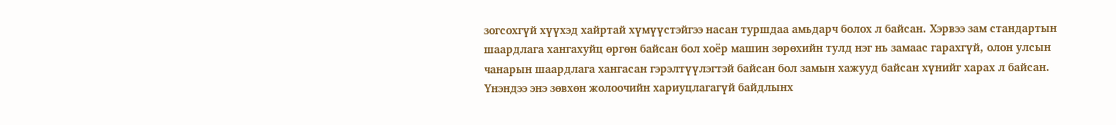зогсохгүй хүүхэд хайртай хүмүүстэйгээ насан туршдаа амьдарч болох л байсан. Хэрвээ зам стандартын шаардлага хангахуйц өргөн байсан бол хоёр машин зөрөхийн тулд нэг нь замаас гарахгүй, олон улсын чанарын шаардлага хангасан гэрэлтүүлэгтэй байсан бол замын хажууд байсан хүнийг харах л байсан. Үнэндээ энэ зөвхөн жолоочийн хариуцлагагүй байдлынх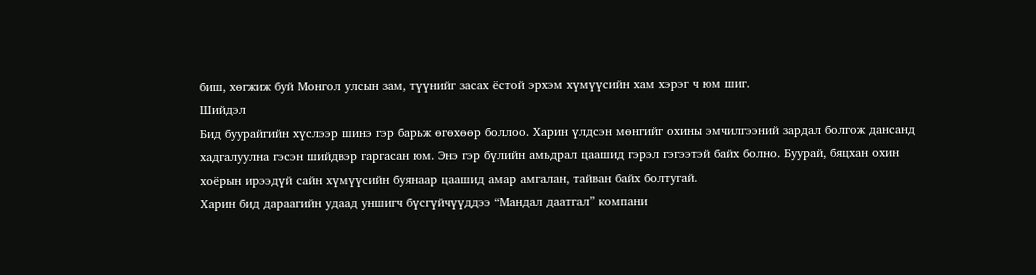биш, хөгжиж буй Монгол улсын зам, түүнийг засах ёстой эрхэм хүмүүсийн хам хэрэг ч юм шиг.
Шийдэл
Бид буурайгийн хүслээр шинэ гэр барьж өгөхөөр боллоо. Харин үлдсэн мөнгийг охины эмчилгээний зардал болгож дансанд хадгалуулна гэсэн шийдвэр гаргасан юм. Энэ гэр бүлийн амьдрал цаашид гэрэл гэгээтэй байх болно. Буурай, бяцхан охин хоёрын ирээдүй сайн хүмүүсийн буянаар цаашид амар амгалан, тайван байх болтугай.
Харин бид дараагийн удаад уншигч бүсгүйчүүддээ “Мандал даатгал” компани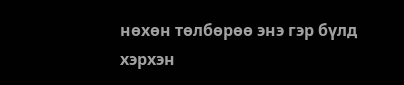нөхөн төлбөрөө энэ гэр бүлд хэрхэн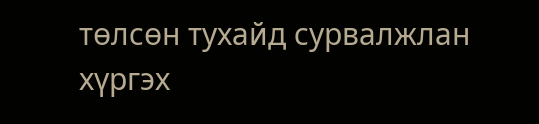төлсөн тухайд сурвалжлан хүргэх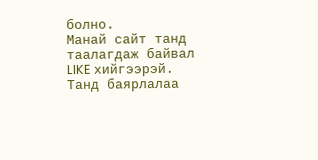болно.
Манай сайт танд таалагдаж байвал LIKE хийгээрэй. Танд баярлалаа